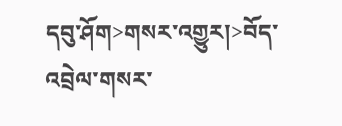དབུ་ཤོག>གསར་འགྱུར།>བོད་འབྲེལ་གསར་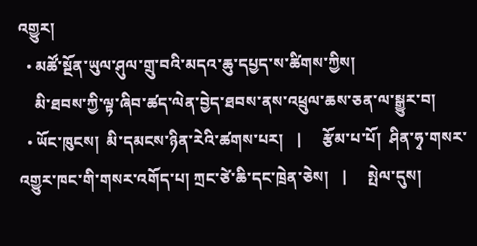འགྱུར།
  • མཚོ་སྔོན་ཡུལ་ཤུལ་གྲུ་བའི་མདའ་ཆུ་དཔྱད་ས་ཚིགས་ཀྱིས།
    མི་ཐབས་ཀྱི་ལྟ་ཞིབ་ཚད་ལེན་བྱེད་ཐབས་ནས་འཕྲུལ་ཆས་ཅན་ལ་སྒྱུར་བ།
  • ཡོང་ཁུངས།  མི་དམངས་ཉིན་རེའི་ཚགས་པར།   |     རྩོམ་པ་པོ།  ཤིན་ཧྭ་གསར་འགྱུར་ཁང་གི་གསར་འགོད་པ། ཀྲང་ཙེ་ཆི་དང་ཁྲེན་ཅེས།   |     སྤེལ་དུས།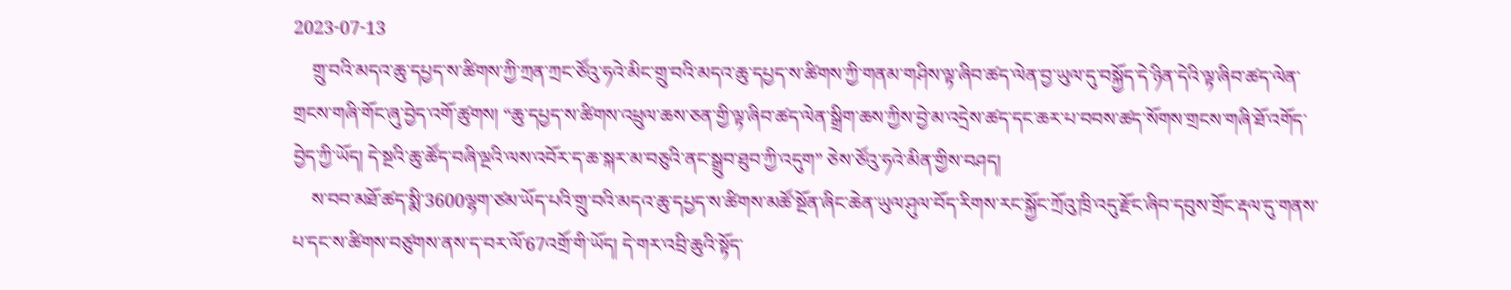2023-07-13
    གྲུ་བའི་མདའ་ཆུ་དཔྱད་ས་ཚིགས་ཀྱི་ཀྲན་ཀྲང་ཙོའུ་ཧའེ་མིང་གྲུ་བའི་མདའ་ཆུ་དཔྱད་ས་ཚིགས་ཀྱི་གནམ་གཤིས་ལྟ་ཞིབ་ཚད་ལེན་བྱ་ཡུལ་དུ་བསྐྱོད་དེ་ཉིན་དེའི་ལྟ་ཞིབ་ཚད་ལེན་གྲངས་གཞི་གོང་ཞུ་བྱེད་འགོ་ཚུགས། “ཆུ་དཔྱད་ས་ཚིགས་འཕྲུལ་ཆས་ཅན་གྱི་ལྟ་ཞིབ་ཚད་ལེན་སྒྲིག་ཆས་ཀྱིས་བྱེ་མ་འདྲེས་ཚད་དང་ཆར་པ་བབས་ཚད་སོགས་གྲངས་གཞི་ཐོ་འགོད་བྱེད་ཀྱི་ཡོད། དེ་སྔའི་ཆུ་ཚོད་བཞི་ལྔའི་ལས་འབོར་ད་ཆ་སྐར་མ་བཅུའི་ནང་སྒྲུབ་ཐུབ་ཀྱི་འདུག” ཅེས་ཙོའུ་ཧའེ་མིན་གྱིས་བཤད།
    ས་བབ་མཐོ་ཚད་སྨི་3600ལྷག་ཙམ་ཡོད་པའི་གྲུ་བའི་མདའ་ཆུ་དཔྱད་ས་ཚིགས་མཚོ་སྔོན་ཞིང་ཆེན་ཡུལ་ཤུལ་བོད་རིགས་རང་སྐྱོང་ཀྲོའུ་ཁྲི་འདུ་རྫོང་ཞིབ་དབུས་གྲོང་རྡལ་དུ་གནས་པ་དང་ས་ཚིགས་བཙུགས་ནས་ད་བར་ལོ་67འགྲོ་གི་ཡོད། དེ་གར་འབྲི་ཆུའི་སྟོད་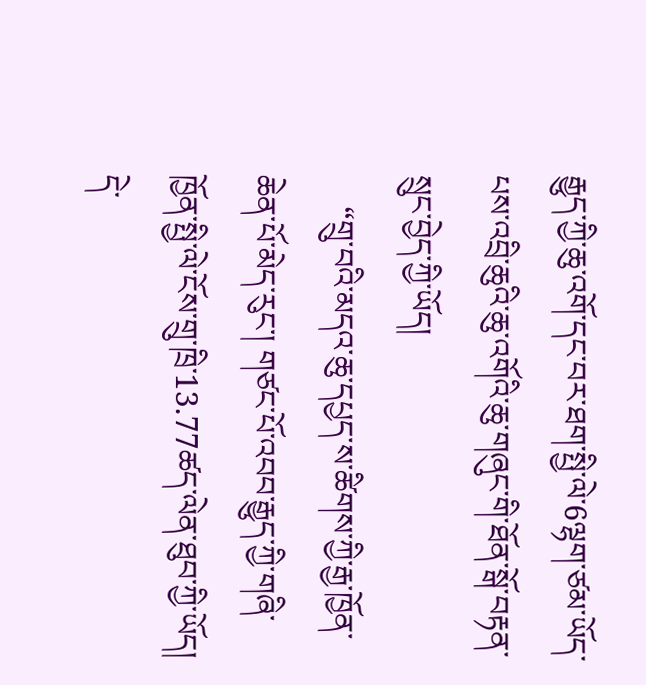རྒྱུད་ཀྱི་ཆུ་འགོ་དང་བར་ཐག་སྤྱི་ལེ་6ལྷག་ཙམ་ཡོད་པས་འབྲི་ཆུའི་ཆུ་འགོའི་ཆུ་གཞུང་གི་ཐོན་སྒོ་བརྟན་སྲུང་བྱེད་ཀྱི་ཡོད།
    “གྲུ་བའི་མདའ་ཆུ་དཔྱད་ས་ཚིགས་ཀྱི་རྒྱ་ཁྱོན་ཆེན་པོ་མེད་རུང་། གཙང་པོ་འབབ་རྒྱུད་ཀྱི་གཞི་ཁྱོན་སྤྱི་ལེ་ངོས་གྲུ་ཁྲི་13.77ཚད་ལེན་ཐུབ་ཀྱི་ཡོད། དེ་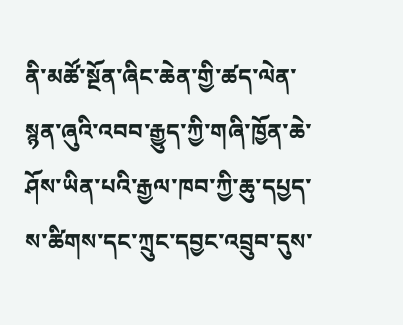ནི་མཚོ་སྔོན་ཞིང་ཆེན་གྱི་ཚད་ལེན་སྙན་ཞུའི་འབབ་རྒྱུད་ཀྱི་གཞི་ཁྱོན་ཆེ་ཤོས་ཡིན་པའི་རྒྱལ་ཁབ་ཀྱི་ཆུ་དཔྱད་ས་ཚིགས་དང་ཀྲུང་དབྱང་འབྲུབ་དུས་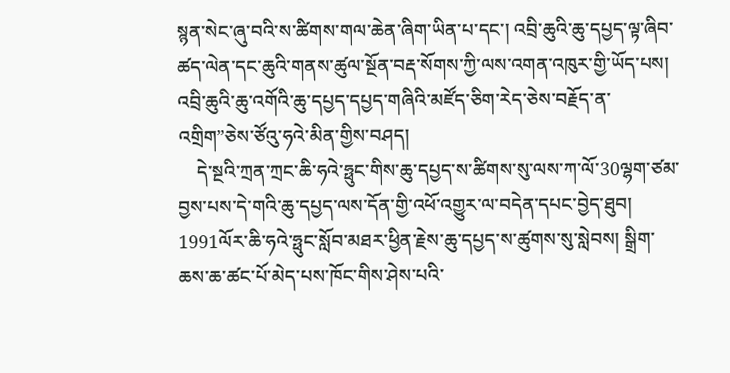སྙན་སེང་ཞུ་བའི་ས་ཚིགས་གལ་ཆེན་ཞིག་ཡིན་པ་དང་། འབྲི་ཆུའི་ཆུ་དཔྱད་ལྟ་ཞིབ་ཚད་ལེན་དང་ཆུའི་གནས་ཚུལ་སྔོན་བརྡ་སོགས་ཀྱི་ལས་འགན་འཁུར་གྱི་ཡོད་པས། འབྲི་ཆུའི་ཆུ་འགོའི་ཆུ་དཔྱད་དཔྱད་གཞིའི་མཛོད་ཅིག་རེད་ཅེས་བརྗོད་ན་འགྲིག”ཅེས་ཙོའུ་ཧའེ་མིན་གྱིས་བཤད།
    དེ་སྔའི་ཀྲན་ཀྲང་ཆི་ཧའེ་ཧྥུང་གིས་ཆུ་དཔྱད་ས་ཚིགས་སུ་ལས་ཀ་ལོ་30ལྷག་ཙམ་བྱས་པས་དེ་གའི་ཆུ་དཔྱད་ལས་དོན་གྱི་འཕོ་འགྱུར་ལ་བདེན་དཔང་བྱེད་ཐུབ། 1991ལོར་ཆི་ཧའེ་ཧྥུང་སློབ་མཐར་ཕྱིན་རྗེས་ཆུ་དཔྱད་ས་ཚུགས་སུ་སླེབས། སྒྲིག་ཆས་ཆ་ཚང་པོ་མེད་པས་ཁོང་གིས་ཤེས་པའི་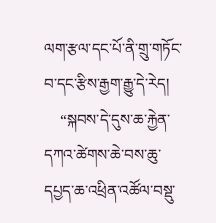ལག་རྩལ་དང་པོ་ནི་གྲུ་གཏོང་བ་དང་རྩིས་རྒྱག་རྒྱུ་དེ་རེད།
    “སྐབས་དེ་དུས་ཆ་རྐྱེན་དཀའ་ཚེགས་ཆེ་བས་ཆུ་དཔྱད་ཆ་འཕྲིན་འཚོལ་བསྡུ་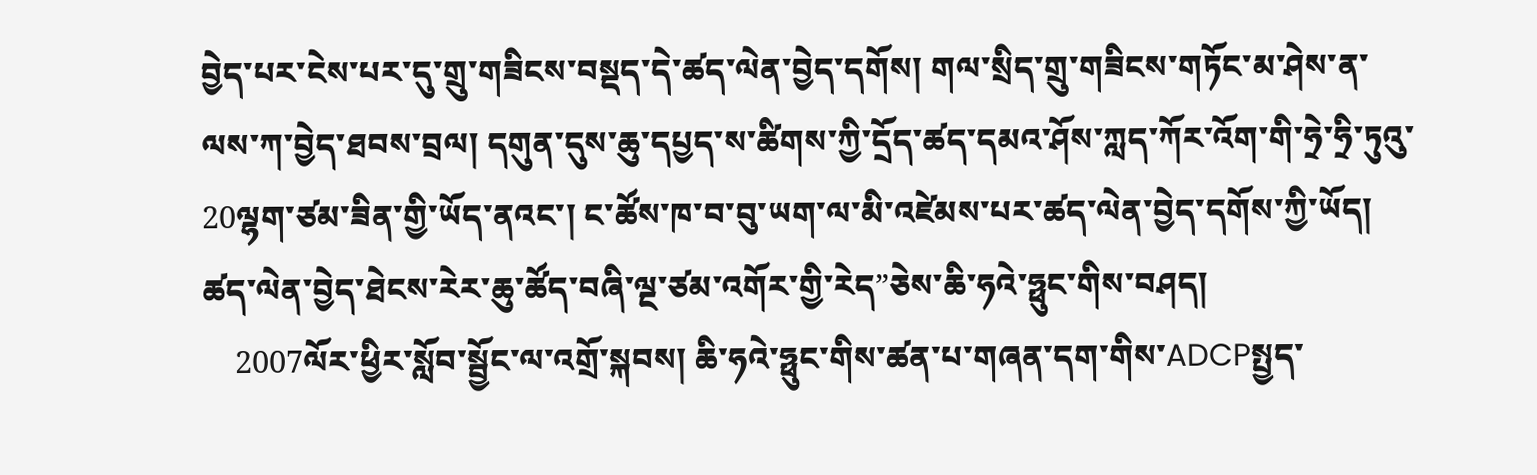བྱེད་པར་ངེས་པར་དུ་གྲུ་གཟིངས་བསྡད་དེ་ཚད་ལེན་བྱེད་དགོས། གལ་སྲིད་གྲུ་གཟིངས་གཏོང་མ་ཤེས་ན་ལས་ཀ་བྱེད་ཐབས་བྲལ། དགུན་དུས་ཆུ་དཔྱད་ས་ཚིགས་ཀྱི་དྲོད་ཚད་དམའ་ཤོས་ཀླད་ཀོར་འོག་གི་ཧྲེ་ཧྲི་ཏུའུ་20ལྷག་ཙམ་ཟིན་གྱི་ཡོད་ནའང་། ང་ཚོས་ཁ་བ་བུ་ཡག་ལ་མི་འཛེམས་པར་ཚད་ལེན་བྱེད་དགོས་ཀྱི་ཡོད། ཚད་ལེན་བྱེད་ཐེངས་རེར་ཆུ་ཚོད་བཞི་ལྔ་ཙམ་འགོར་གྱི་རེད”ཅེས་ཆི་ཧའེ་ཧྥུང་གིས་བཤད།
    2007ལོར་ཕྱིར་སློབ་སྦྱོང་ལ་འགྲོ་སྐབས། ཆི་ཧའེ་ཧྥུང་གིས་ཚན་པ་གཞན་དག་གིས་ADCPསྤྱད་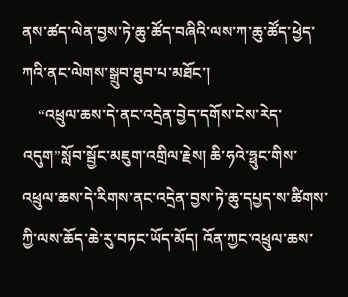ནས་ཚད་ལེན་བྱས་ཏེ་ཆུ་ཚོད་བཞིའི་ལས་ཀ་ཆུ་ཚོད་ཕྱེད་ཀའི་ནང་ལེགས་སྒྲུབ་ཐུབ་པ་མཐོང་།
    “འཕྲུལ་ཆས་དེ་ནང་འདྲེན་བྱེད་དགོས་ངེས་རེད་འདུག”སློབ་སྦྱོང་མཇུག་འགྲིལ་རྗེས། ཆི་ཧའེ་ཧྥུང་གིས་འཕྲུལ་ཆས་དེ་རིགས་ནང་འདྲེན་བྱས་ཏེ་ཆུ་དཔྱད་ས་ཚིགས་ཀྱི་ལས་ཆོད་ཆེ་རུ་བཏང་ཡོད་མོད། འོན་ཀྱང་འཕྲུལ་ཆས་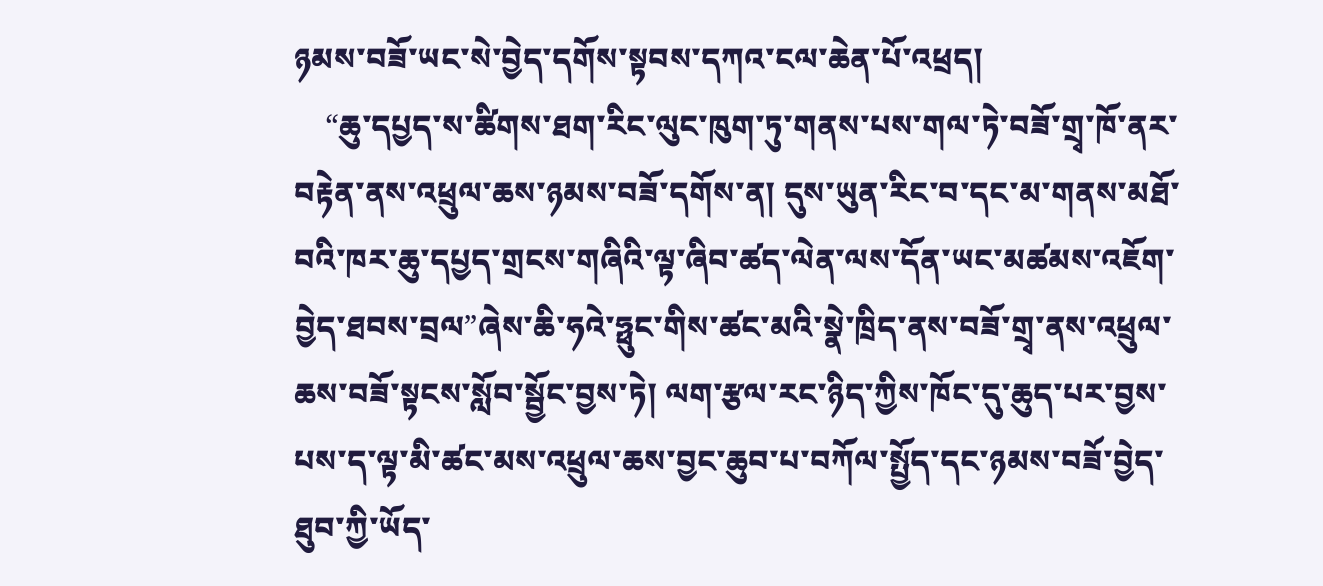ཉམས་བཟོ་ཡང་སེ་བྱེད་དགོས་སྟབས་དཀའ་ངལ་ཆེན་པོ་འཕྲད།
    “ཆུ་དཔྱད་ས་ཚིགས་ཐག་རིང་ལུང་ཁུག་ཏུ་གནས་པས་གལ་ཏེ་བཟོ་གྲྭ་ཁོ་ནར་བརྟེན་ནས་འཕྲུལ་ཆས་ཉམས་བཟོ་དགོས་ན། དུས་ཡུན་རིང་བ་དང་མ་གནས་མཐོ་བའི་ཁར་ཆུ་དཔྱད་གྲངས་གཞིའི་ལྟ་ཞིབ་ཚད་ལེན་ལས་དོན་ཡང་མཚམས་འཇོག་བྱེད་ཐབས་བྲལ”ཞེས་ཆི་ཧའེ་ཧྥུང་གིས་ཚང་མའི་སྣེ་ཁྲིད་ནས་བཟོ་གྲྭ་ནས་འཕྲུལ་ཆས་བཟོ་སྟངས་སློབ་སྦྱོང་བྱས་ཏེ། ལག་རྩལ་རང་ཉིད་ཀྱིས་ཁོང་དུ་ཆུད་པར་བྱས་པས་ད་ལྟ་མི་ཚང་མས་འཕྲུལ་ཆས་བྱང་ཆུབ་པ་བཀོལ་སྤྱོད་དང་ཉམས་བཟོ་བྱེད་ཐུབ་ཀྱི་ཡོད་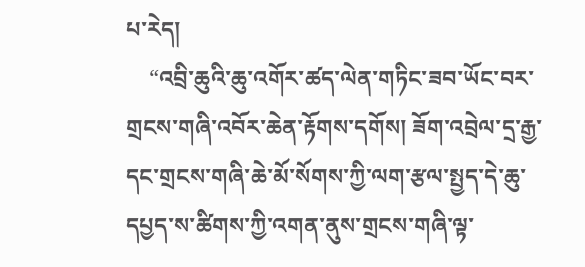པ་རེད།
    “འབྲི་ཆུའི་ཆུ་འགོར་ཚད་ལེན་གཏིང་ཟབ་ཡོང་བར་གྲངས་གཞི་འབོར་ཆེན་རྟོགས་དགོས། ཟོག་འབྲེལ་དྲ་རྒྱ་དང་གྲངས་གཞི་ཆེ་མོ་སོགས་ཀྱི་ལག་རྩལ་སྤྱད་དེ་ཆུ་དཔྱད་ས་ཚིགས་ཀྱི་འགན་ནུས་གྲངས་གཞི་ལྟ་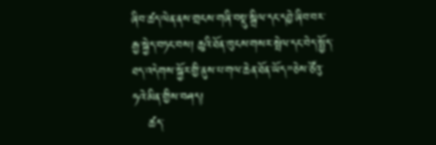ཞིབ་ཚད་ལེན་ནས་གྲངས་གཞི་བསྡུ་སྒྲིལ་དང་དབྱེ་ཞིབ་བར་རྒྱ་སྐྱེད་བཏང་བས། ཆུའི་ཐོན་ཁུངས་གསར་སྤེལ་དང་བེད་སྤྱོད་ཐད་འདེགས་སྐྱོར་གྱི་ནུས་པ་གལ་ཆེན་ཐོན་ཡོད”ཅེས་ཙོའུ་ཧའེ་མིན་གྱིས་བཤད།
    ཚད་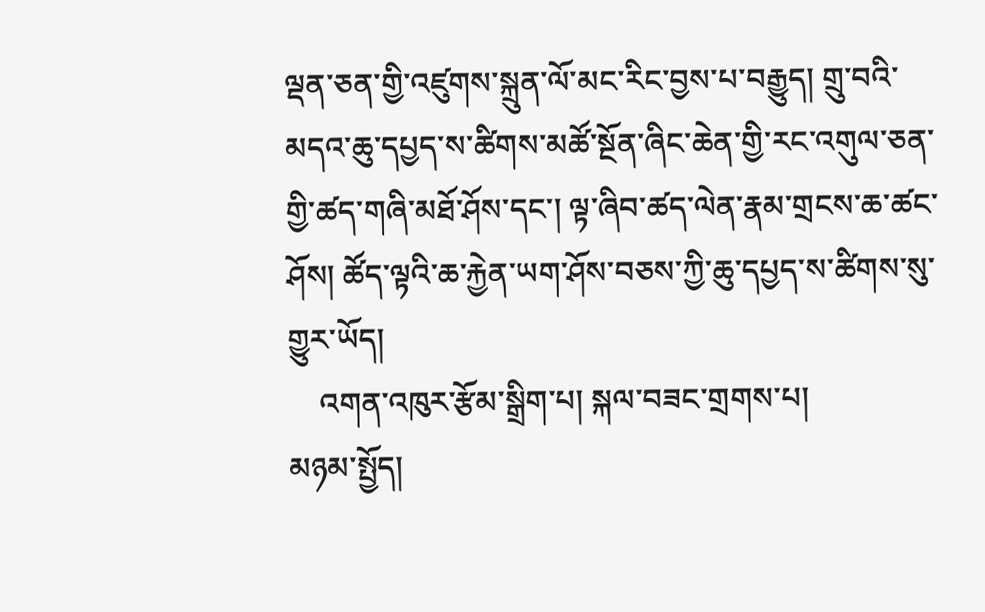ལྡན་ཅན་གྱི་འཛུགས་སྐྲུན་ལོ་མང་རིང་བྱས་པ་བརྒྱུད། གྲུ་བའི་མདའ་ཆུ་དཔྱད་ས་ཚིགས་མཚོ་སྔོན་ཞིང་ཆེན་གྱི་རང་འགུལ་ཅན་གྱི་ཚད་གཞི་མཐོ་ཤོས་དང་། ལྟ་ཞིབ་ཚད་ལེན་རྣམ་གྲངས་ཆ་ཚང་ཤོས། ཚོད་ལྟའི་ཆ་རྐྱེན་ཡག་ཤོས་བཅས་ཀྱི་ཆུ་དཔྱད་ས་ཚིགས་སུ་གྱུར་ཡོད།
    འགན་འཁུར་རྩོམ་སྒྲིག་པ། སྐལ་བཟང་གྲགས་པ།
མཉམ་སྤྱོད།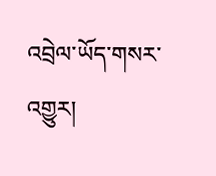འབྲེལ་ཡོད་གསར་འགྱུར།